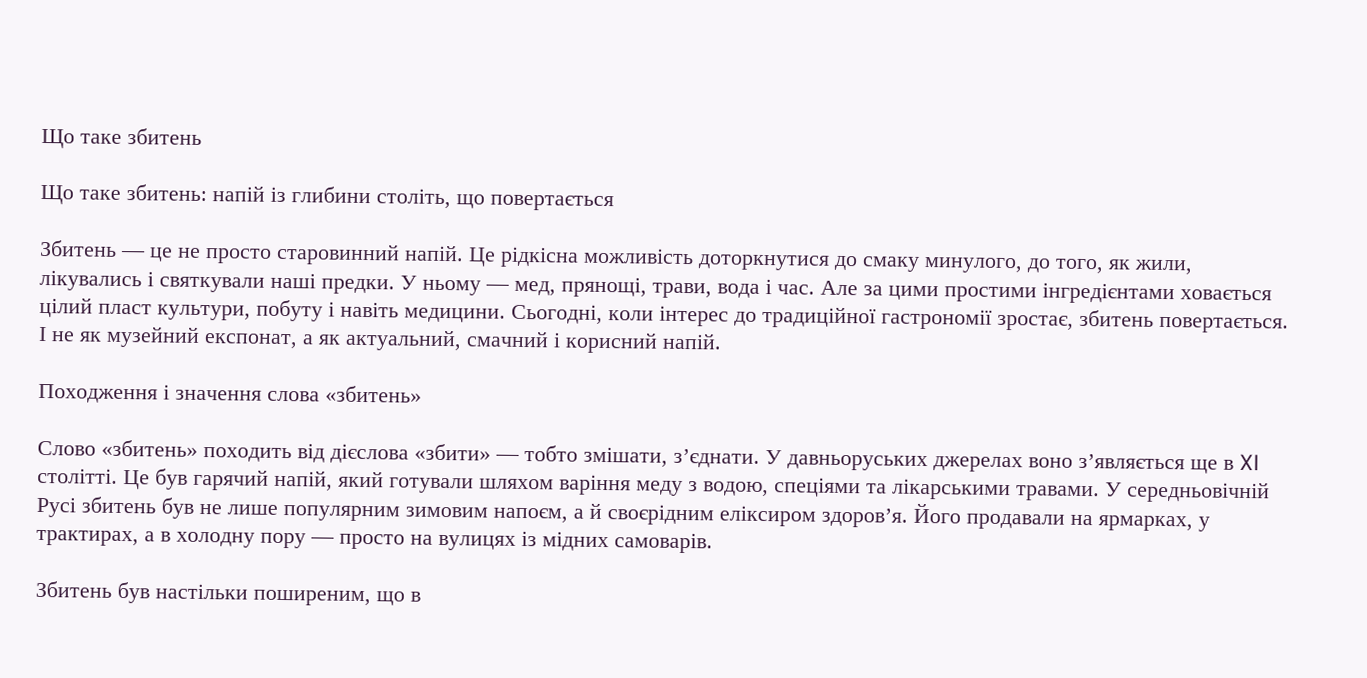Що таке збитень

Що таке збитень: напій із глибини століть, що повертається

Збитень — це не просто старовинний напій. Це рідкісна можливість доторкнутися до смаку минулого, до того, як жили, лікувались і святкували наші предки. У ньому — мед, прянощі, трави, вода і час. Але за цими простими інгредієнтами ховається цілий пласт культури, побуту і навіть медицини. Сьогодні, коли інтерес до традиційної гастрономії зростає, збитень повертається. І не як музейний експонат, а як актуальний, смачний і корисний напій.

Походження і значення слова «збитень»

Слово «збитень» походить від дієслова «збити» — тобто змішати, з’єднати. У давньоруських джерелах воно з’являється ще в XI столітті. Це був гарячий напій, який готували шляхом варіння меду з водою, спеціями та лікарськими травами. У середньовічній Русі збитень був не лише популярним зимовим напоєм, а й своєрідним еліксиром здоров’я. Його продавали на ярмарках, у трактирах, а в холодну пору — просто на вулицях із мідних самоварів.

Збитень був настільки поширеним, що в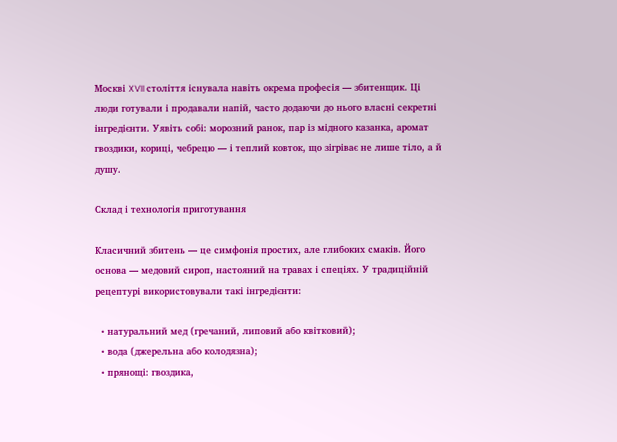Москві XVII століття існувала навіть окрема професія — збитенщик. Ці люди готували і продавали напій, часто додаючи до нього власні секретні інгредієнти. Уявіть собі: морозний ранок, пар із мідного казанка, аромат гвоздики, кориці, чебрецю — і теплий ковток, що зігріває не лише тіло, а й душу.

Склад і технологія приготування

Класичний збитень — це симфонія простих, але глибоких смаків. Його основа — медовий сироп, настояний на травах і спеціях. У традиційній рецептурі використовували такі інгредієнти:

  • натуральний мед (гречаний, липовий або квітковий);
  • вода (джерельна або колодязна);
  • прянощі: гвоздика,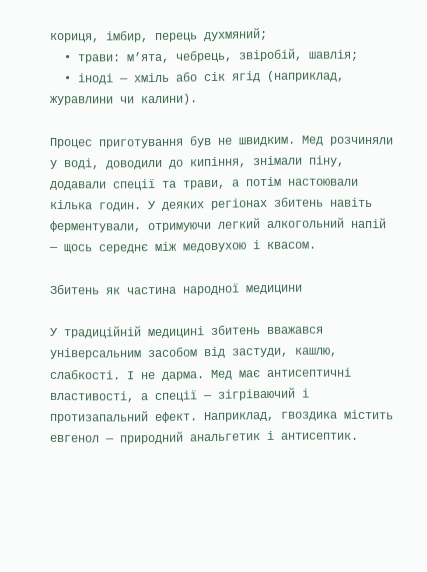кориця, імбир, перець духмяний;
  • трави: м’ята, чебрець, звіробій, шавлія;
  • іноді — хміль або сік ягід (наприклад, журавлини чи калини).

Процес приготування був не швидким. Мед розчиняли у воді, доводили до кипіння, знімали піну, додавали спеції та трави, а потім настоювали кілька годин. У деяких регіонах збитень навіть ферментували, отримуючи легкий алкогольний напій — щось середнє між медовухою і квасом.

Збитень як частина народної медицини

У традиційній медицині збитень вважався універсальним засобом від застуди, кашлю, слабкості. І не дарма. Мед має антисептичні властивості, а спеції — зігріваючий і протизапальний ефект. Наприклад, гвоздика містить евгенол — природний анальгетик і антисептик.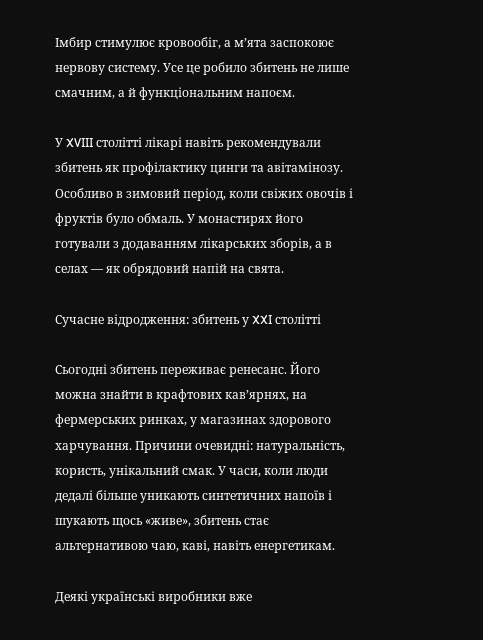Імбир стимулює кровообіг, а м’ята заспокоює нервову систему. Усе це робило збитень не лише смачним, а й функціональним напоєм.

У XVIII столітті лікарі навіть рекомендували збитень як профілактику цинги та авітамінозу. Особливо в зимовий період, коли свіжих овочів і фруктів було обмаль. У монастирях його готували з додаванням лікарських зборів, а в селах — як обрядовий напій на свята.

Сучасне відродження: збитень у XXI столітті

Сьогодні збитень переживає ренесанс. Його можна знайти в крафтових кав’ярнях, на фермерських ринках, у магазинах здорового харчування. Причини очевидні: натуральність, користь, унікальний смак. У часи, коли люди дедалі більше уникають синтетичних напоїв і шукають щось «живе», збитень стає альтернативою чаю, каві, навіть енергетикам.

Деякі українські виробники вже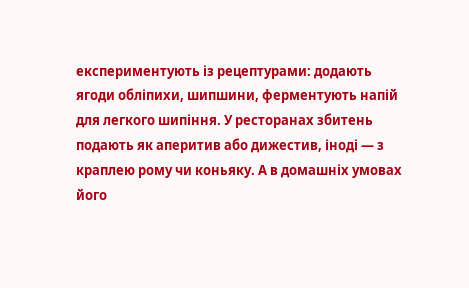експериментують із рецептурами: додають ягоди обліпихи, шипшини, ферментують напій для легкого шипіння. У ресторанах збитень подають як аперитив або дижестив, іноді — з краплею рому чи коньяку. А в домашніх умовах його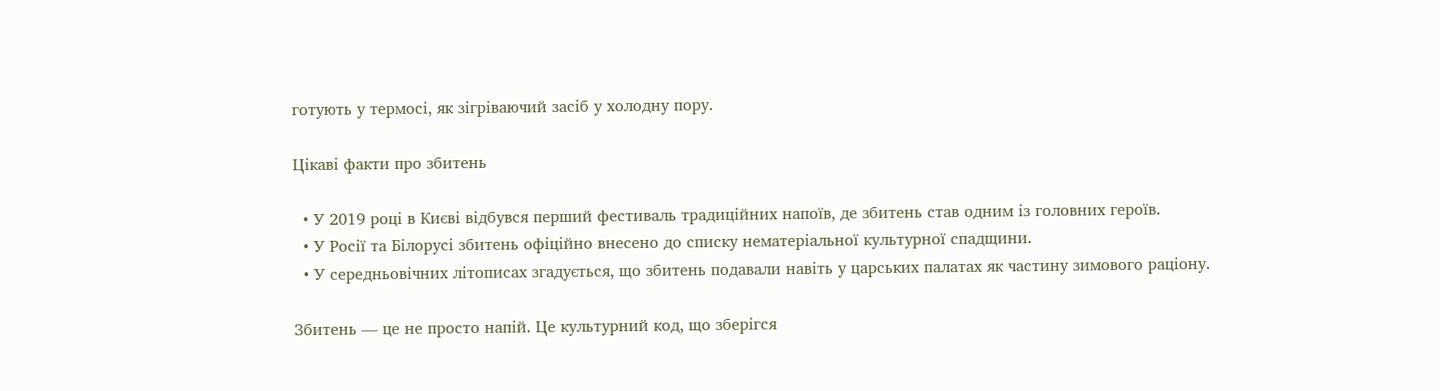готують у термосі, як зігріваючий засіб у холодну пору.

Цікаві факти про збитень

  • У 2019 році в Києві відбувся перший фестиваль традиційних напоїв, де збитень став одним із головних героїв.
  • У Росії та Білорусі збитень офіційно внесено до списку нематеріальної культурної спадщини.
  • У середньовічних літописах згадується, що збитень подавали навіть у царських палатах як частину зимового раціону.

Збитень — це не просто напій. Це культурний код, що зберігся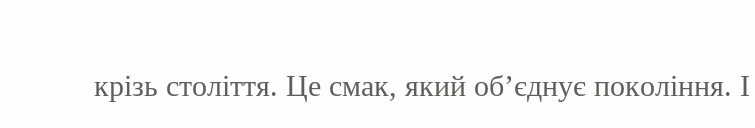крізь століття. Це смак, який об’єднує покоління. І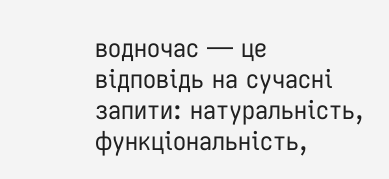водночас — це відповідь на сучасні запити: натуральність, функціональність,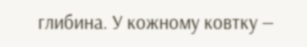глибина. У кожному ковтку —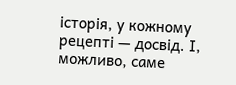історія, у кожному рецепті — досвід. І, можливо, саме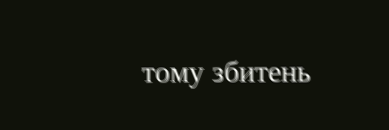тому збитень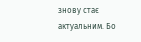знову стає актуальним. Бо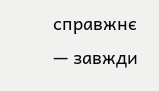справжнє — завжди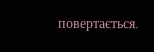повертається.